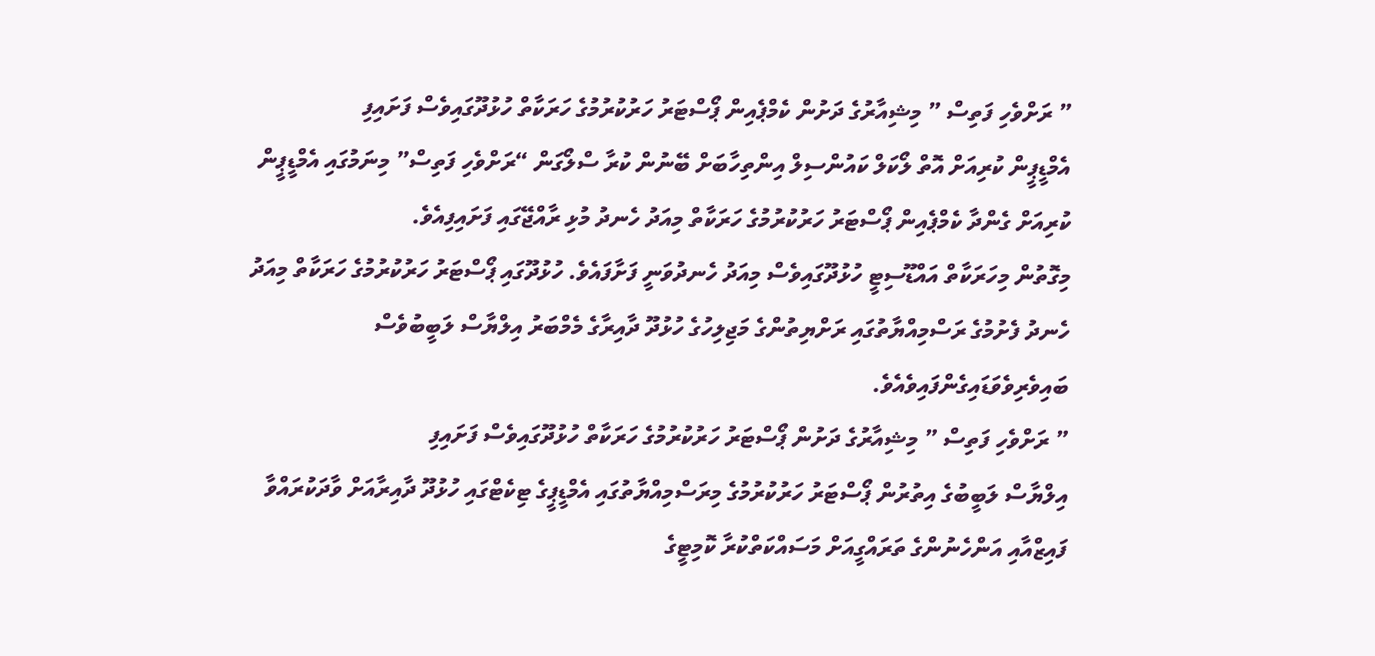” ރަށްވެހި ފަތިސް ” މިޝިއާރުގެ ދަށުން ކެމްޕެއިން ޕޯސްޓަރު ހަރުކުރުމުގެ ހަރަކާތް ހުޅުދޫގައިވެސް ފަށައިފި
އެމްޑީޕީން ކުރިއަށް އޮތް ލޯކަލް ކައުންސިލް އިންތިހާބަށް ބޭނުން ކުރާ ސްލޯގަން “ރަށްވެހި ފަތިސް” މިނަމުގައި އެމްޑީޕީން ކުރިއަށް ގެންދާ ކެމްޕެއިން ޕޯސްޓަރު ހަރުކުރުމުގެ ހަރަކާތް މިއަދު ހެނދު މުޅި ރާއްޖޭގައި ފަށައިފިއެވެ.
މިގޮތުން މިހަރަކާތް އައްޑޫސިޓީ ހުޅުދޫގައިވެސް މިއަދު ހެނދުވަނީ ފަށާފައެވެ. ހުޅުދޫގައި ޕޯސްޓަރު ހަރުކުރުމުގެ ހަރަކާތް މިއަދު ހެނދު ފެށުމުގެ ރަސްމިއްޔާތުގައި ރަށްޔިތުންގެ މަޖިލިހުގެ ހުޅުދޫ ދާއިރާގެ މެމްބަރު އިލްޔާސް ލަބީބުވެސް ބައިވެރިވެވަޑައިގެންފައިވެއެވެ.
” ރަށްވެހި ފަތިސް ” މިޝިއާރުގެ ދަށުން ޕޯސްޓަރު ހަރުކުރުމުގެ ހަރަކާތް ހުޅުދޫގައިވެސް ފަށައިފި
އިލްޔާސް ލަބީބުގެ އިތުރުން ޕޯސްޓަރު ހަރުކުރުމުގެ މިރަސްމިއްޔާތުގައި އެމްޑީޕީގެ ޓިކެޓްގައި ހުޅުދޫ ދާއިރާއަށް ވާދަކުރައްވާ ފައިޒްއާއި އަންހެނުންގެ ތަރައްގީއަށް މަސައްކަތްކުރާ ކޮމިޓީގެ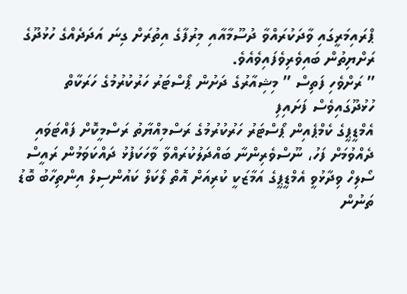ޕްރައިމަރީގައި ވާދަކުރައްވާ ދުސޫމާއާއި މިރުފާގެ އިތުރަށް ގިނަ އަދަދެއްގެ ހުޅުދޫގެ ރަށްޔިތުން ބައިވެރިވެފައިވެއެވެ.
” ރަށްވެހި ފަތިސް ” މިޝިއާރުގެ ދަށުން ޕޯސްޓަރު ހަރުކުރުމުގެ ހަރަކާތް ހުޅުދޫގައިވެސް ފަށައިފި
އެމްޑީޕީގެ ކެމްޕެއިން ޕޯސްޓަރު ހަރުކުރުމުގެ ރަސްމިއްޔާތު ރަސްމީކޮށް ފައްޓަވައި ދެއްވުމަށް ފަހު، ނޫސްވެރިންނާ ބައްދަލުކުރައްވާ ވާހަކަފުޅު ދައްކަވަމުން ރައީސް ސޯލިހް ވިދާޅުވީ އެމްޑީޕީގެ އަމާޒަކީ ކުރިއަށް އޮތް ލޯކަލް ކައުންސިލް އިންތިހާބު ބޮޑު ތަނުން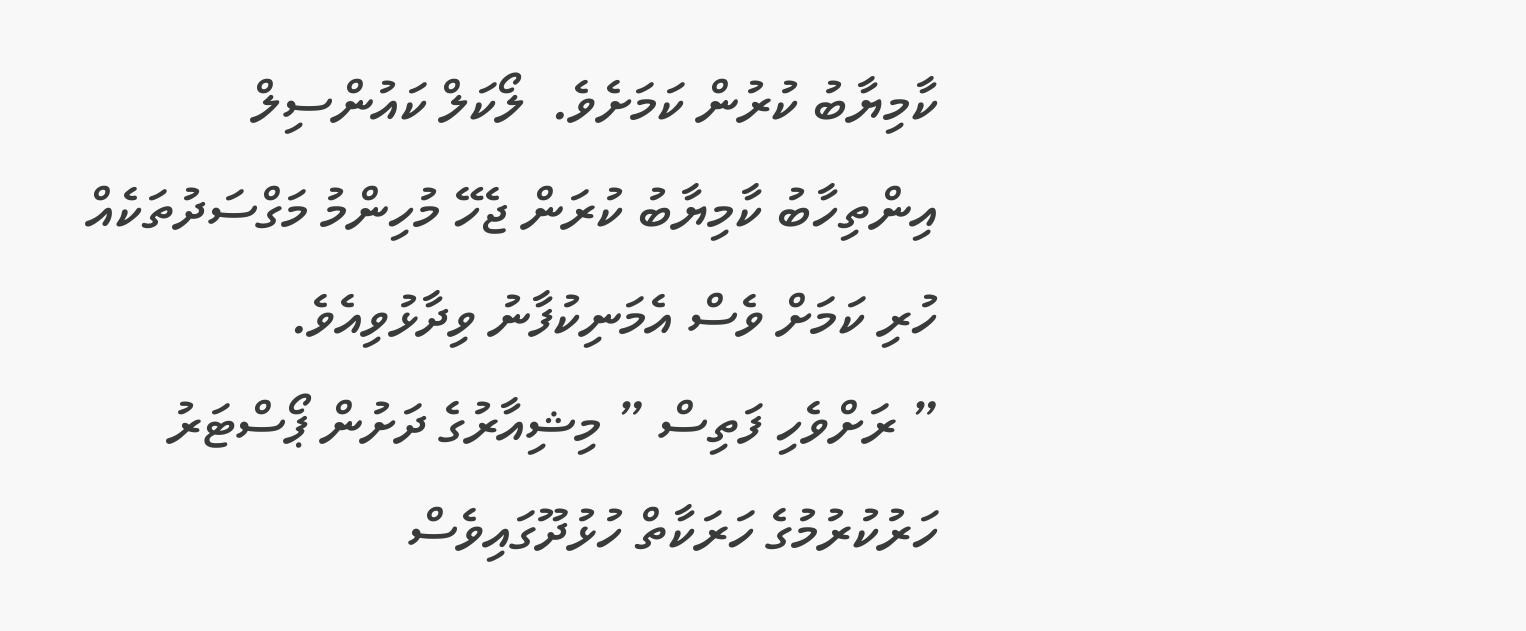ކާމިޔާބު ކުރުން ކަމަށެވެ.  ލޯކަލް ކައުންސިލް އިންތިހާބު ކާމިޔާބު ކުރަން ޖެހޭ މުހިންމު މަގްސަދުތަކެއް ހުރި ކަމަށް ވެސް އެމަނިކުފާނު ވިދާޅުވިއެވެ.
” ރަށްވެހި ފަތިސް ” މިޝިއާރުގެ ދަށުން ޕޯސްޓަރު ހަރުކުރުމުގެ ހަރަކާތް ހުޅުދޫގައިވެސް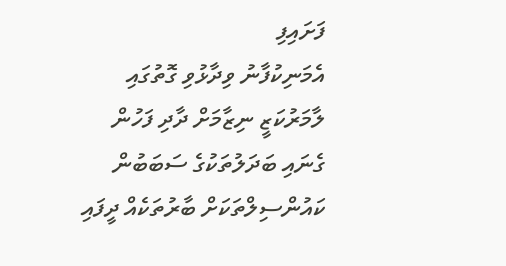ފަށައިފި
އެމަނިކުފާނު ވިދާޅުވި ގޮތުގައި ލާމަރުކަޒީ ނިޒާމަށް ދާދި ފަހުން ގެނައި ބަދަލުތަކުގެ ސަބަބުން ކައުންސިލްތަކަށް ބާރުތަކެއް ދީފައި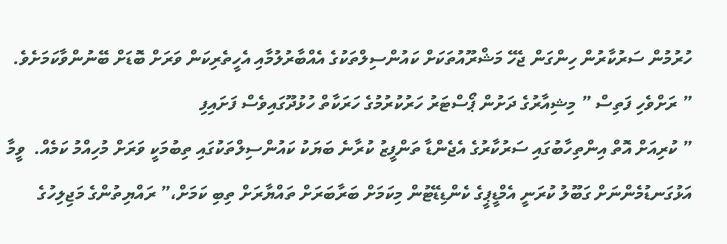ހުރުމުން ސަރުކާރުން ހިންގަން ޖެހޭ މަޝްރޫއުތަކަށް ކައުންސިލްތަކުގެ އެއްބާރުލުމާއި އެހީތެރިކަން ވަރަށް ބޮޑަށް ބޭނުންވާކަމަށެވެ.
” ރަށްވެހި ފަތިސް ” މިޝިއާރުގެ ދަށުން ޕޯސްޓަރު ހަރުކުރުމުގެ ހަރަކާތް ހުޅުދޫގައިވެސް ފަށައިފި
” ކުރިއަށް އޮތް އިންތިހާބުގައި ސަރުކާރުގެ އެޖެންޑާ ތަންފީޒު ކުރާނެ ބަޔަކު ކައުންސިލްތަކުގައި ތިބުމަކީ ވަރަށް މުހިއްމު ކަމެއް.  ވީމާ އަޅުގަނޑުމެންނަށް ގަބޫލު ކުރަނީ އެމްޑީޕީގެ ކެންޑިޑޭޓުން މިކަމަށް ބަރާބަރަށް ތައްޔާރަށް ތިބި ކަމަށް،” ރައްޔިތުންގެ މަޖިލިހުގެ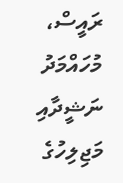ރައީސް، މުހައްމަދު ނަޝީދާއި މަޖިލިހުގެ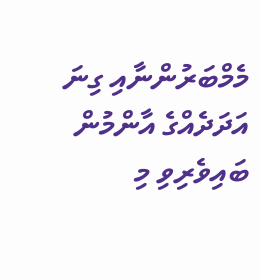މެމްބަރުންނާއި ގިނަ އަދަދެއްގެ އާންމުން ބައިވެރިވި މި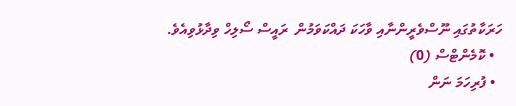ހަރަކާތުގައި ނޫސްވެރީންނާއި ވާހަކަ ދައްކަވަމުން  ރައީސް ސޯލިހް ވިދާޅުވިއެވެ.
  • ކޮމެންޓްސް (0)
  • ފުރިހަމަ ނަން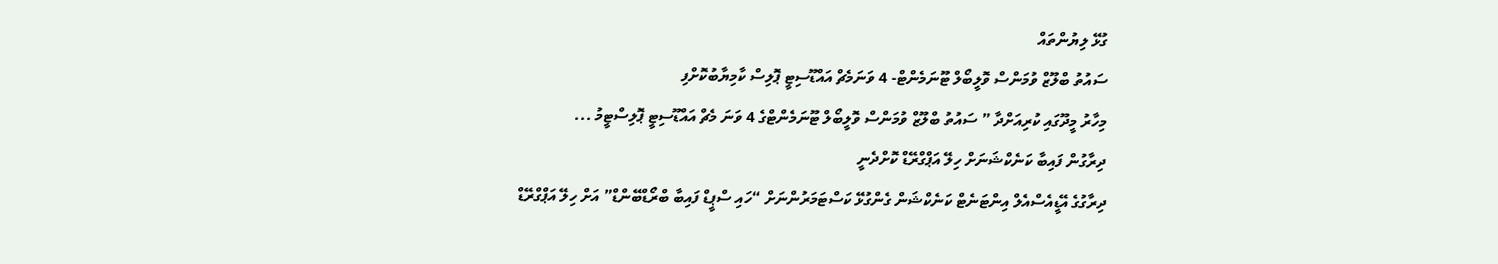ގުޅޭ ލިޔުންތައް
ސައުތު ބްލޫޒް ވުމަންސް ވޮލީބޯލް ޓޫނަމެންޓް- 4 ވަނަމެޗް އައްޑޫސިޓީ ޕޮލިސް ކާމިޔާބުކޮށްފި
މިހާރު މީދޫގައި ކުރިއަށްދާ ” ސައުތު ބްލޫޒް ވުމަންސް ވޮލީބޯލް ޓޫނަމެންޓްގެ 4 ވަނަ މެޗް އައްޑޫސިޓީ ޕޮލިސްޓީމު ...
ދިރާގުން ފައިބާ ކަނެކްޝަނަށް ހިލޭ އަޕްގްރޭޑް ކޮށްދެނީ
ދިރާގުގެ އޭޑީއެސްއެލް އިންޓަނެޓް ކަނެކްޝަން ގެންގުޅޭ ކަސްޓަމަރުންނަށް “ހައި ސްޕީޑް ފައިބާ ބްރޯޑްބޭންޑް” އަށް ހިލޭ އަޕްގްރޭޑް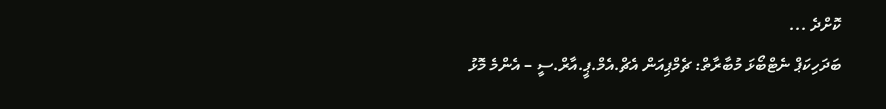ކޮށްދެ ...
ބަދަހިކަޕް ނެޓްބޯޅަ މުބާރާތް: ޗެމްޕިއަން އެޗް.އެމް.ޕީ.އާރް.ސީ – އެންމެ މޮޅު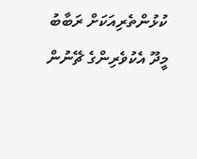ކުޅުންތެރިއަކަށް ރަބާބު
މީދޫ އެކުވެރިންގެ ޗޭނުން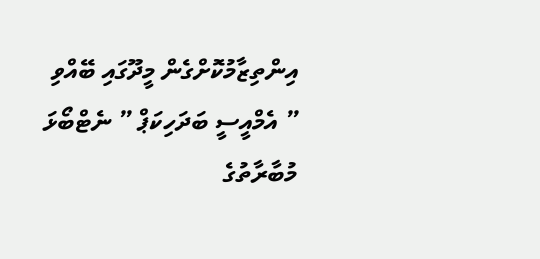އިންތިޒާމުކޮށްގެން މީދޫގައި ބޭއްވި ” އެމްއީސީ ބަދަހިކަޕް ” ނެޓްބޯޅަ މުބާރާތުގެ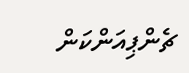ޗެންޕިއަންކަން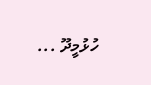ހުޅުމީދޫ ...